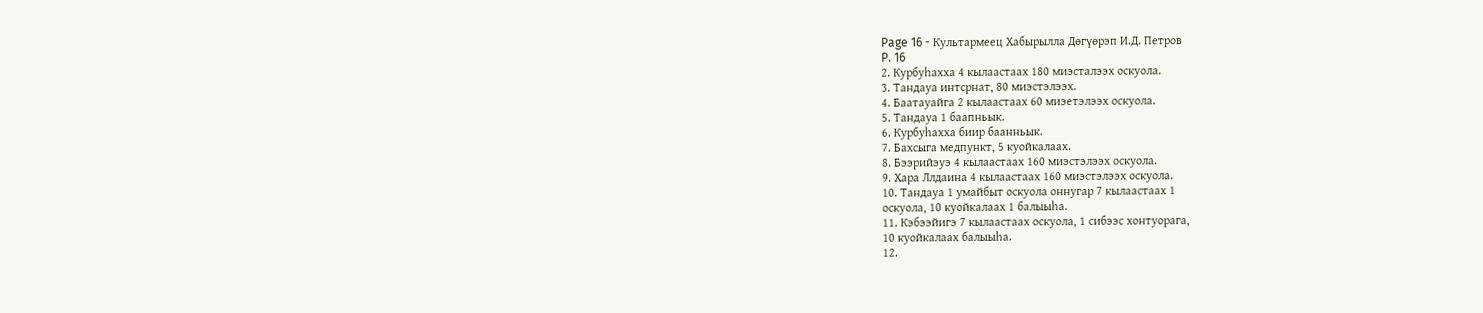Page 16 - Культармеец Хабырылла Дөгүөрэп И.Д. Петров
P. 16
2. Курбуһахха 4 кылаастаах 180 миэсталээх оскуола.
3. Тандауа интсрнат, 80 миэстэлээх.
4. Баатауайга 2 кылаастаах 60 миэетэлээх оскуола.
5. Тандауа 1 баапньык.
6. Курбуһахха биир баанньык.
7. Бахсыга медпункт, 5 куойкалаах.
8. Бээрийэуэ 4 кылаастаах 160 миэстэлээх оскуола.
9. Хара Ллдаина 4 кылаастаах 160 миэстэлээх оскуола.
10. Тандауа 1 умайбыт оскуола оннугар 7 кылаастаах 1
оскуола, 10 куойкалаах 1 балыыһа.
11. Кэбээйигэ 7 кылаастаах оскуола, 1 сибээс хонтуорага,
10 куойкалаах балыыһа.
12.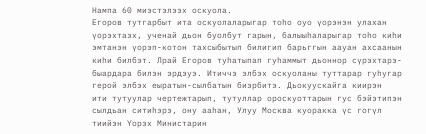Нампа 60 миэстэлээх оскуола.
Егоров тутгарбыт ита оскуолаларыгар тоһо оуо үорэнэн улахан
үорэхтаэх, ученай дьон буолбут гарын, балыыһаларыгар тоһо киһи
эмтанэн үорэп-котон тахсыбытып билигип барьггын аауан ахсаанын
киһи билбэт. Лрай Егоров туһатыпап гуһаммыт дьоннор сүрэхтарэ-
быардара билэн эрдэуэ. Итиччэ элбэх оскуоланы туттарар гуһугар
герой элбэх еыратын-сылбатын биэрбитэ. Дьокуускайга киирэн
ити тутуулар чертежтарып, тутуллар ороскуоттарын гус бэйэтипэн
сылдьан ситиһэрэ, ону ааһан, Улуу Москва куоракка үс гогүл
тиийэн Үорэх Министарин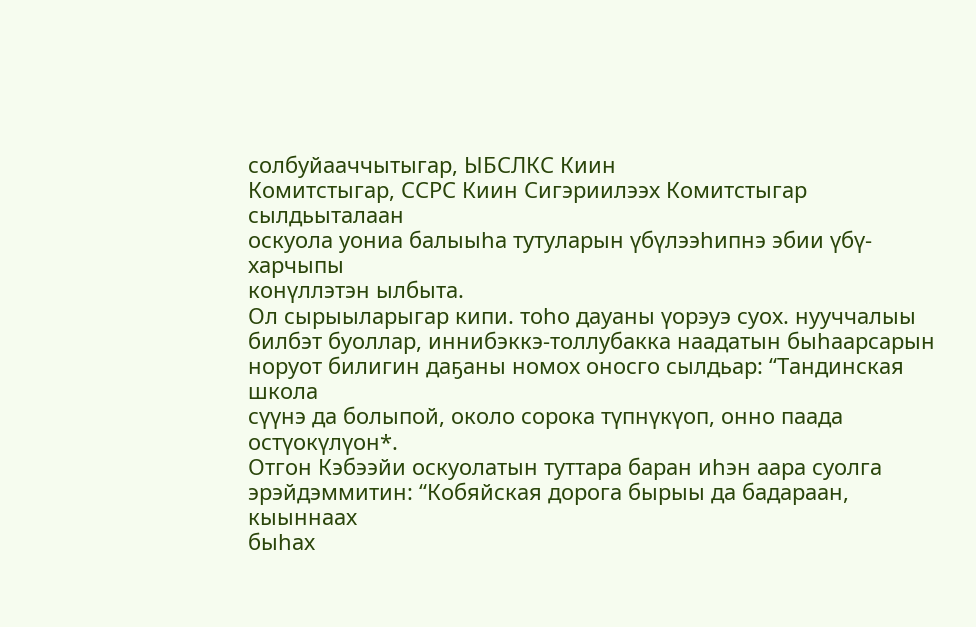солбуйааччытыгар, ЫБСЛКС Киин
Комитстыгар, ССРС Киин Сигэриилээх Комитстыгар сылдьыталаан
оскуола уониа балыыһа тутуларын үбүлээһипнэ эбии үбү-харчыпы
конүллэтэн ылбыта.
Ол сырыыларыгар кипи. тоһо дауаны үорэуэ суох. нууччалыы
билбэт буоллар, иннибэккэ-толлубакка наадатын быһаарсарын
норуот билигин даҕаны номох оносго сылдьар: “Тандинская школа
сүүнэ да болыпой, около сорока түпнүкүоп, онно паада остүокүлүон*.
Отгон Кэбээйи оскуолатын туттара баран иһэн аара суолга
эрэйдэммитин: “Кобяйская дорога бырыы да бадараан, кыыннаах
быһах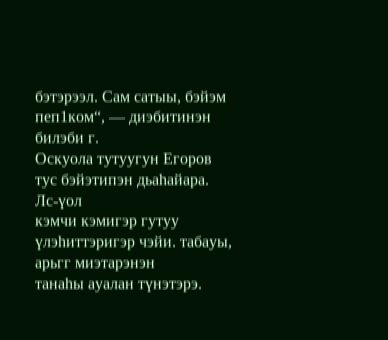бэтэрээл. Сам сатыы, бэйэм пеп1ком“, — диэбитинэн билэби г.
Оскуола тутуугун Егоров тус бэйэтипэн дьаһайара. Лс-үол
кэмчи кэмигэр гутуу үлэһиттэригэр чэйи. табауы, арьгг миэтарэнэн
танаһы ауалан түнэтэрэ.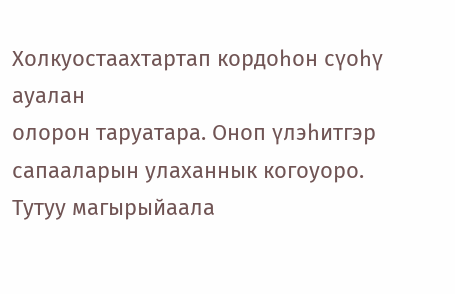Холкуостаахтартап кордоһон сүоһү ауалан
олорон таруатара. Оноп үлэһитгэр сапааларын улаханнык когоуоро.
Тутуу магырыйаала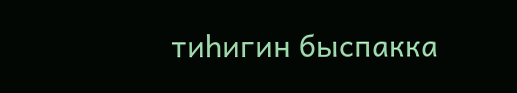тиһигин быспакка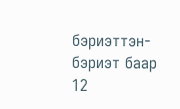бэриэттэн-бэриэт баар
12